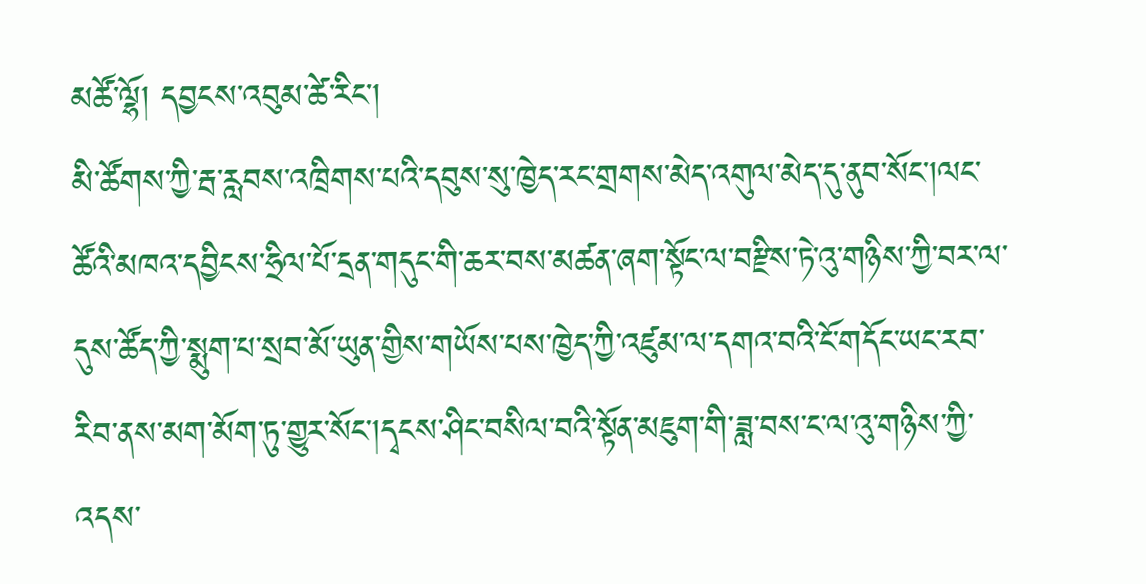མཚོ་ལྷོ། དབྱངས་འབུམ་ཚེ་རིང་།
མི་ཚོགས་ཀྱི་རྦ་རླབས་འཁྲིགས་པའི་དབུས་སུ་ཁྱེད་རང་གྲགས་མེད་འགུལ་མེད་དུ་ནུབ་སོང་།ལང་ཚོའི་མཁའ་དབྱིངས་ཧྲིལ་པོ་དྲན་གདུང་གི་ཆར་བས་མཚན་ཞག་སྟོང་ལ་བརྫིས་ཏེ་འུ་གཉིས་ཀྱི་བར་ལ་དུས་ཚོད་ཀྱི་སྨུག་པ་སྲབ་མོ་ཡུན་གྱིས་གཡོས་པས་ཁྱེད་ཀྱི་འཛུམ་ལ་དགའ་བའི་ངོ་གདོང་ཡང་རབ་རིབ་ནས་མག་མོག་ཏུ་གྱུར་སོང་།དྭངས་ཤིང་བསིལ་བའི་སྟོན་མཇུག་གི་ཟླ་བས་ང་ལ་འུ་གཉིས་ཀྱི་འདས་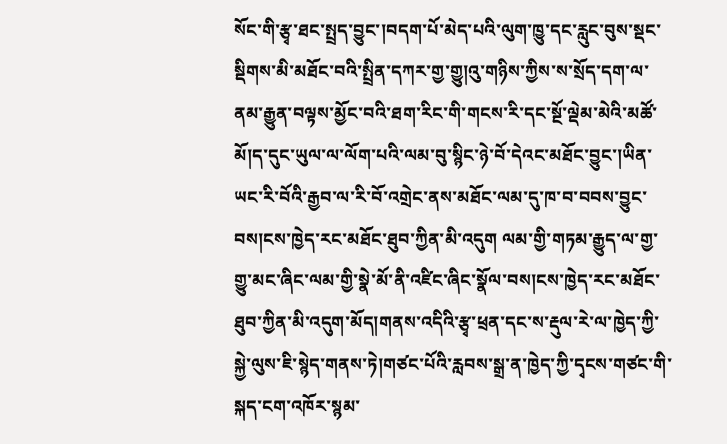སོང་གི་རྩྭ་ཐང་སྤྲད་བྱུང་།བདག་པོ་མེད་པའི་ལུག་ཁྱུ་དང་རླུང་བུས་སྡང་སྡིགས་མི་མཐོང་བའི་སྤྲིན་དཀར་གྱ་གྱུ།འུ་གཉིས་ཀྱིས་ས་སྲོད་དག་ལ་ནམ་རྒྱུན་བལྟས་མྱོང་བའི་ཐག་རིང་གི་གངས་རི་དང་སྔོ་ལྡེམ་མེའི་མཚོ་མོ།ད་དུང་ཡུལ་ལ་ལོག་པའི་ལམ་བུ་སྙིང་ཉེ་བོ་དེའང་མཐོང་བྱུང་།ཡིན་ཡང་རི་བོའི་རྒྱབ་ལ་རི་བོ་འགྲེང་ནས་མཐོང་ལམ་དུ་ཁ་བ་བབས་བྱུང་བས།ངས་ཁྱེད་རང་མཐོང་ཐུབ་ཀྱིན་མི་འདུག ལམ་གྱི་གཏམ་རྒྱུད་ལ་གྱ་གྱུ་མང་ཞིང་ལམ་གྱི་སྣེ་མོ་ནི་འཛིང་ཞིང་སྣོལ་བས།ངས་ཁྱེད་རང་མཐོང་ཐུབ་ཀྱིན་མི་འདུག་མོད།གནས་འདིའི་རྩྭ་ཕྲན་དང་ས་རྡུལ་རེ་ལ་ཁྱེད་ཀྱི་སྐྱེ་ལུས་ཇི་སྙེད་གནས་ཏེ།གཙང་པོའི་རླབས་སྒྲ་ན་ཁྱེད་ཀྱི་དྭངས་གཙང་གི་སྐད་ངག་འཁོར་སྙམ་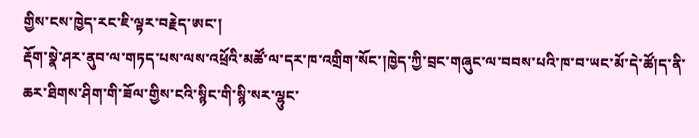གྱིས་ངས་ཁྱེད་རང་ཇི་ལྟར་བརྗེད་ཨང་།
རྡོག་སྣེ་ཤར་ནུབ་ལ་གཏད་པས་ལས་འཕྲོའི་མཚོ་ལ་དར་ཁ་འགྲིག་སོང་།ཁྱེད་ཀྱི་བྲང་གཞུང་ལ་བབས་པའི་ཁ་བ་ཡང་མོ་དེ་ཚོ།ད་ནི་ཆར་ཐིགས་ཤིག་གི་ཟོལ་གྱིས་ངའི་སྙིང་གི་སྙི་སར་ལྷུང་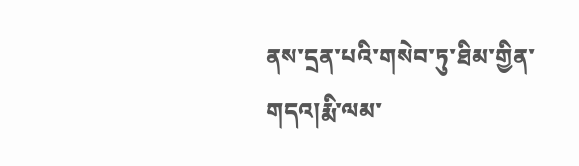ནས་དྲན་པའི་གསེབ་ཏུ་ཐིམ་གྱིན་གདའ།རྨི་ལམ་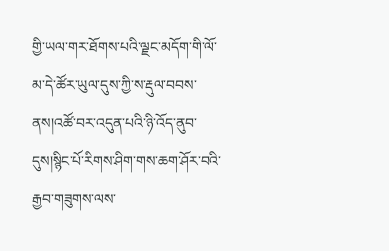གྱི་ཡལ་གར་ཐོགས་པའི་ལྗང་མདོག་གི་ལོ་མ་དེ་ཚོར་ཡུལ་དུས་ཀྱི་ས་རྡུལ་བབས་ནས།འཚོ་བར་འདུན་པའི་ཉི་འོད་ནུབ་དུས།སྙིང་པོ་རིགས་ཤིག་གས་ཆག་ཤོར་བའི་རྒྱབ་གཟུགས་ལས་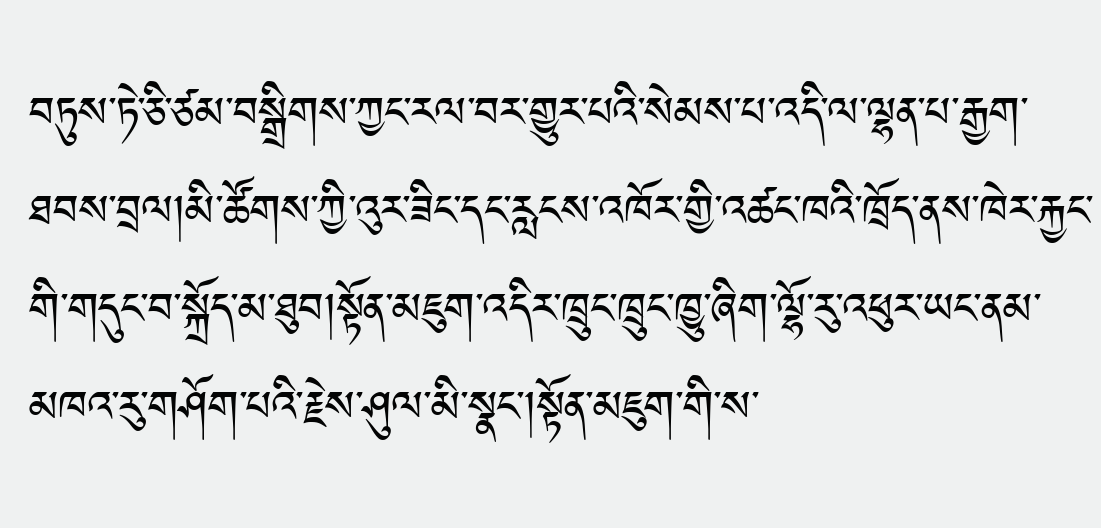བཏུས་ཏེ་ཅི་ཙམ་བསྒྲིགས་ཀྱང་རལ་བར་གྱུར་པའི་སེམས་པ་འདི་ལ་ལྷན་པ་རྒྱག་ཐབས་བྲལ།མི་ཚོགས་ཀྱི་འུར་ཟིང་དང་རླངས་འཁོར་གྱི་འཚང་ཁའི་ཁྲོད་ནས་ཁེར་རྐྱང་གི་གདུང་བ་སྐྲོད་མ་ཐུབ།སྟོན་མཇུག་འདིར་ཁྲུང་ཁྲུང་ཁྱུ་ཞིག་ལྷོ་རུ་འཕུར་ཡང་ནམ་མཁའ་རུ་གཤོག་པའི་རྗེས་ཤུལ་མི་སྣང་།སྟོན་མཇུག་གི་ས་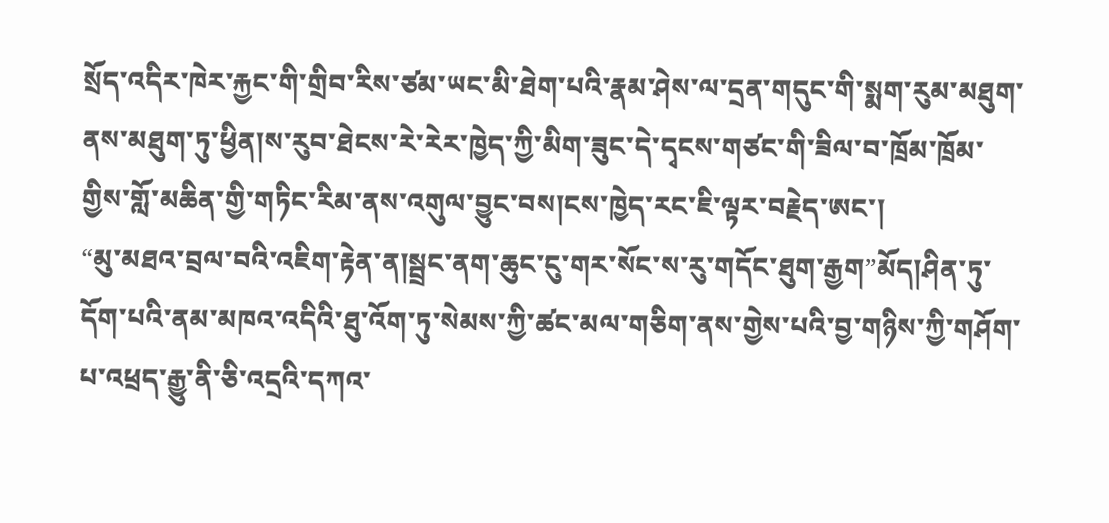སྲོད་འདིར་ཁེར་རྐྱང་གི་གྲིབ་རིས་ཙམ་ཡང་མི་ཐེག་པའི་རྣམ་ཤེས་ལ་དྲན་གདུང་གི་སྨག་རུམ་མཐུག་ནས་མཐུག་ཏུ་ཕྱིན།ས་རུབ་ཐེངས་རེ་རེར་ཁྱེད་ཀྱི་མིག་ཟུང་དེ་དྭངས་གཙང་གི་ཟིལ་བ་ཁྲོམ་ཁྲོམ་གྱིས་གློ་མཆིན་གྱི་གཏིང་རིམ་ནས་འགུལ་བྱུང་བས།ངས་ཁྱེད་རང་ཇི་ལྟར་བརྗེད་ཨང་།
“མུ་མཐའ་བྲལ་བའི་འཇིག་རྟེན་ན།སྦྲང་ནག་ཆུང་ངུ་གར་སོང་ས་རུ་གདོང་ཐུག་རྒྱག”མོད།ཤིན་ཏུ་དོག་པའི་ནམ་མཁའ་འདིའི་ཐུ་འོག་ཏུ་སེམས་ཀྱི་ཚང་མལ་གཅིག་ནས་གྱེས་པའི་བྱ་གཉིས་ཀྱི་གཤོག་པ་འཕྲད་རྒྱུ་ནི་ཅི་འདྲའི་དཀའ་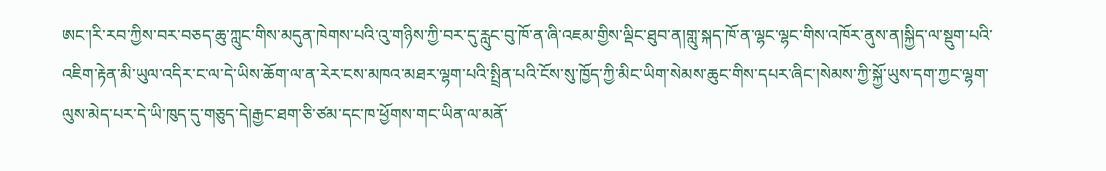ཨང་།རི་རབ་ཀྱིས་བར་བཅད་ཆུ་ཀླུང་གིས་མདུན་ཁེགས་པའི་འུ་གཉིས་ཀྱི་བར་དུ་རླུང་བུ་ཁོ་ན་ཞི་འཇམ་གྱིས་ལྡིང་ཐུབ་ན།གླུ་སྐད་ཁོ་ན་ལྷང་ལྷང་གིས་འཁོར་ནུས་ན།སྐྱིད་ལ་སྡུག་པའི་འཇིག་རྟེན་མི་ཡུལ་འདིར་ང་ལ་དེ་ཡིས་ཆོག་ལ་ན་རེར་ངས་མཁའ་མཐར་ལྷག་པའི་སྤྲིན་པའི་ངོས་སུ་ཁྱོད་ཀྱི་མིང་ཡིག་སེམས་ཆུང་གིས་དཔར་ཞིང་།སེམས་ཀྱི་སྐྱོ་ཡུས་དག་ཀྱང་ལྷག་ལུས་མེད་པར་དེ་ཡི་ཁུད་དུ་གཅུད་དེ།རྒྱང་ཐག་ཅི་ཙམ་དང་ཁ་ཕྱོགས་གང་ཡིན་ལ་མནོ་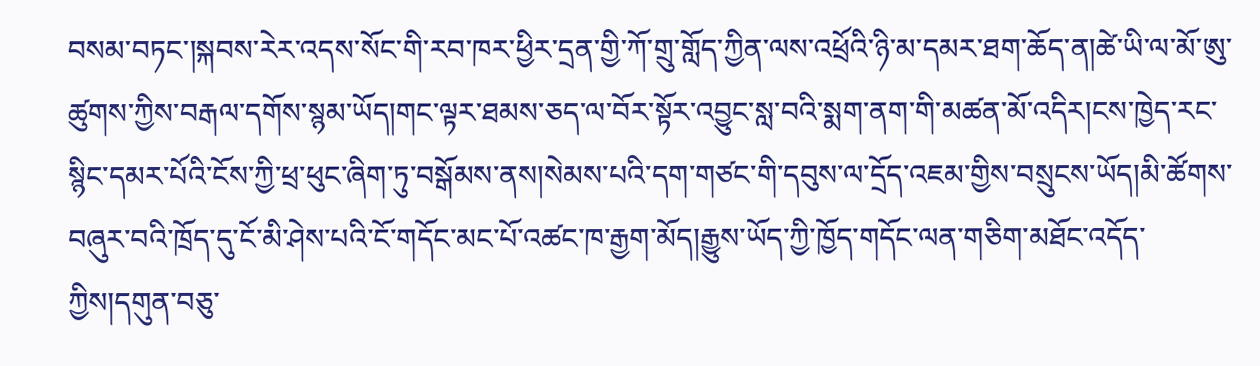བསམ་བཏང་།སྐབས་རེར་འདས་སོང་གི་རབ་ཁར་ཕྱིར་དྲན་གྱི་ཀོ་གྲུ་གློད་ཀྱིན་ལས་འཕྲོའི་ཉི་མ་དམར་ཐག་ཆོད་ན།ཚེ་ཡི་ལ་མོ་ཨུ་ཚུགས་ཀྱིས་བརྒལ་དགོས་སྙམ་ཡོད།གང་ལྟར་ཐམས་ཅད་ལ་བོར་སྟོར་འབྱུང་སླ་བའི་སྨག་ནག་གི་མཚན་མོ་འདིར།ངས་ཁྱེད་རང་སྙིང་དམར་པོའི་ངོས་ཀྱི་ཕྲ་ཕུང་ཞིག་ཏུ་བསྒོམས་ནས།སེམས་པའི་དག་གཙང་གི་དབུས་ལ་དྲོད་འཇམ་གྱིས་བསྲུངས་ཡོད།མི་ཚོགས་བཞུར་བའི་ཁྲོད་དུ་ངོ་མི་ཤེས་པའི་ངོ་གདོང་མང་པོ་འཚང་ཁ་རྒྱག་མོད།རྒྱུས་ཡོད་ཀྱི་ཁྱོད་གདོང་ལན་གཅིག་མཐོང་འདོད་ཀྱིས།དགུན་བཅུ་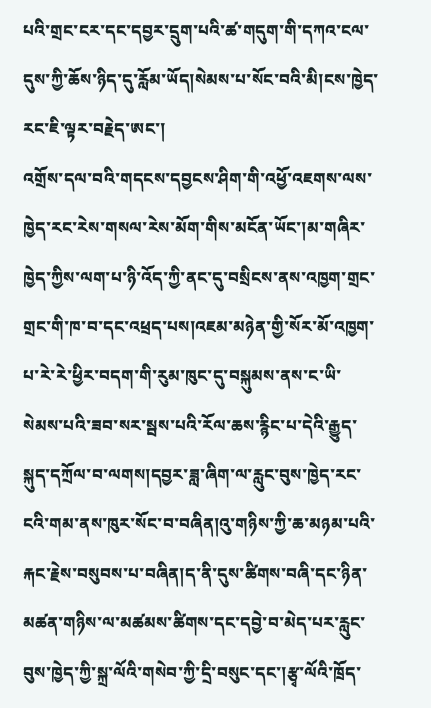པའི་གྲང་ངར་དང་དབྱར་དྲུག་པའི་ཚ་གདུག་གི་དཀའ་ངལ་དུས་ཀྱི་ཆོས་ཉིད་དུ་རློམ་ཡོད།སེམས་པ་སོང་བའི་མི།ངས་ཁྱེད་རང་ཇི་ལྟར་བརྗེད་ཨང་།
འགྲོས་དལ་བའི་གདངས་དབྱངས་ཤིག་གི་འཕྱོ་འཇགས་ལས་ཁྱེད་རང་རེས་གསལ་རེས་མོག་གིས་མངོན་ཡོང་།མ་གཞིར་ཁྱེད་ཀྱིས་ལག་པ་ཉི་འོད་ཀྱི་ནང་དུ་བསྲིངས་ནས་འཁྱག་གྲང་གྲང་གི་ཁ་བ་དང་འཕྲད་པས།འཇམ་མཉེན་གྱི་སོར་མོ་འཁྱག་པ་རེ་རེ་ཕྱིར་བདག་གི་རུམ་ཁུང་དུ་བསྐུམས་ནས་ང་ཡི་སེམས་པའི་ཟབ་སར་སྦས་པའི་རོལ་ཆས་རྙིང་པ་དེའི་རྒྱུད་སྐུད་དཀྲོལ་བ་ལགས།དབྱར་ཟླ་ཞིག་ལ་རླུང་བུས་ཁྱེད་རང་ངའི་གམ་ནས་ཁུར་སོང་བ་བཞིན།འུ་གཉིས་ཀྱི་ཆ་མཉམ་པའི་རྐང་རྗེས་བསུབས་པ་བཞིན།ད་ནི་དུས་ཚིགས་བཞི་དང་ཉིན་མཚན་གཉིས་ལ་མཚམས་ཚིགས་དང་དབྱེ་བ་མེད་པར་རླུང་བུས་ཁྱེད་ཀྱི་སྐྲ་ལོའི་གསེབ་ཀྱི་དྲི་བསུང་དང་།རྩྭ་ལོའི་ཁྲོད་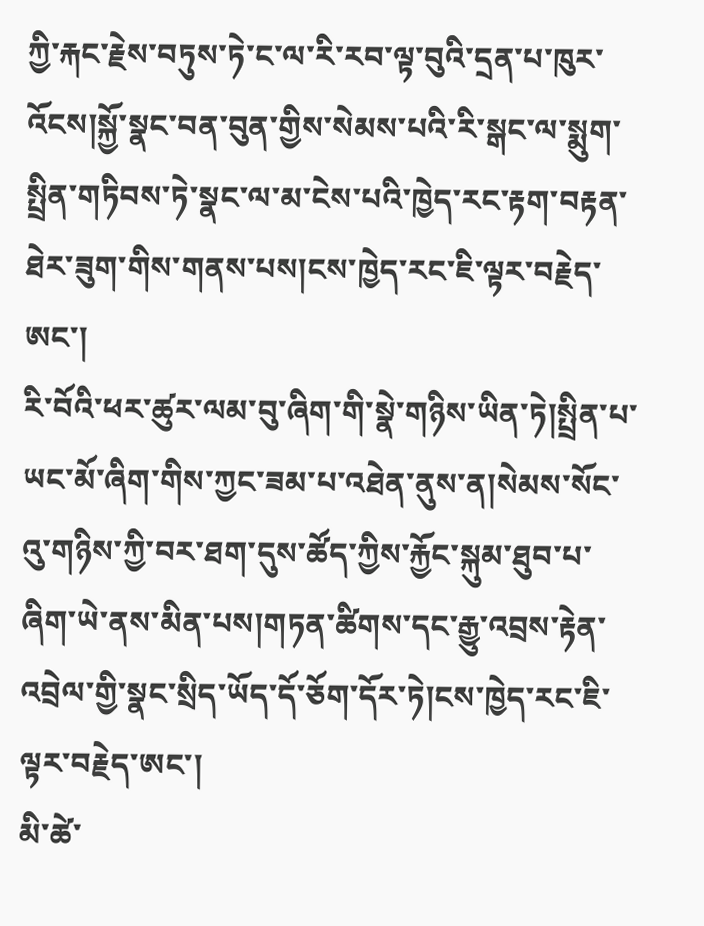ཀྱི་རྐང་རྗེས་བཏུས་ཏེ་ང་ལ་རི་རབ་ལྟ་བུའི་དྲན་པ་ཁུར་འོངས།སྐྱོ་སྣང་བན་བུན་གྱིས་སེམས་པའི་རི་སྒང་ལ་སྨུག་སྤྲིན་གཏིབས་ཏེ་སྣང་ལ་མ་ངེས་པའི་ཁྱེད་རང་རྟག་བརྟན་ཐེར་ཟུག་གིས་གནས་པས།ངས་ཁྱེད་རང་ཇི་ལྟར་བརྗེད་ཨང་།
རི་བོའི་ཕར་ཚུར་ལམ་བུ་ཞིག་གི་སྣེ་གཉིས་ཡིན་ཏེ།སྤྲིན་པ་ཡང་མོ་ཞིག་གིས་ཀྱང་ཟམ་པ་འཐེན་ནུས་ན།སེམས་སོང་འུ་གཉིས་ཀྱི་བར་ཐག་དུས་ཚོད་ཀྱིས་རྐྱོང་སྐུམ་ཐུབ་པ་ཞིག་ཡེ་ནས་མིན་པས།གཏན་ཚིགས་དང་རྒྱུ་འབྲས་རྟེན་འབྲེལ་གྱི་སྣང་སྲིད་ཡོད་དོ་ཅོག་དོར་ཏེ།ངས་ཁྱེད་རང་ཇི་ལྟར་བརྗེད་ཨང་།
མི་ཚེ་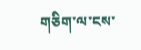གཅིག་ལ་ངས་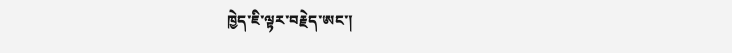ཁྱེད་ཇི་ལྟར་བརྗེད་ཨང་།